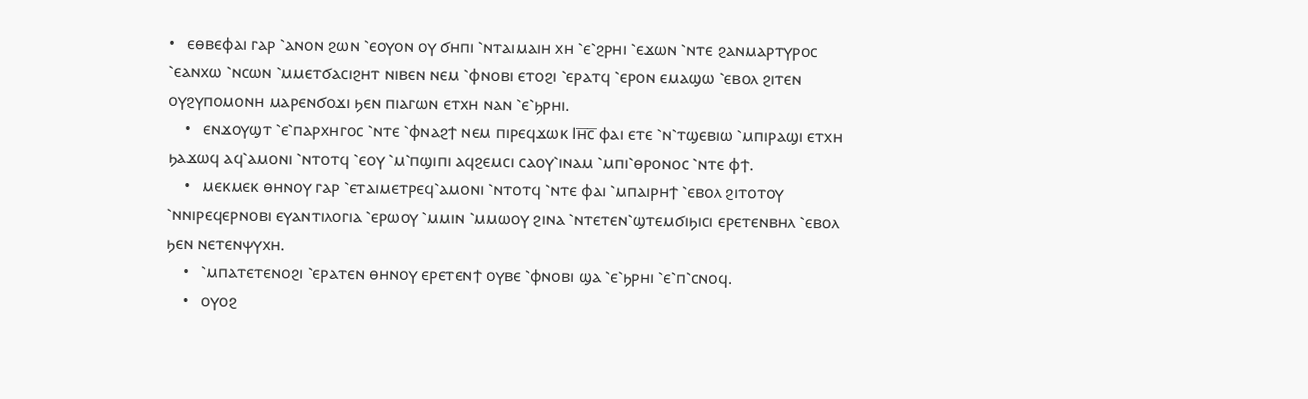•   ⲉⲑⲃⲉⲫⲁⲓ ⲅⲁⲣ ⳿ⲁⲛⲟⲛ ϩⲱⲛ ⳿ⲉⲟⲩⲟⲛ ⲟⲩ ϭⲏⲡⲓ ⳿ⲛⲧⲁⲓⲙⲁⲓⲏ ⲭⲏ ⳿ⲉ⳿ϩⲣⲏⲓ ⳿ⲉϫⲱⲛ ⳿ⲛⲧⲉ ϩⲁⲛⲙⲁⲣⲧⲩⲣⲟⲥ ⳿ⲉⲁⲛⲭⲱ ⳿ⲛⲥⲱⲛ ⳿ⲙⲙⲉⲧϭⲁⲥⲓϩⲏⲧ ⲛⲓⲃⲉⲛ ⲛⲉⲙ ⳿ⲫⲛⲟⲃⲓ ⲉⲧⲟϩⲓ ⳿ⲉⲣⲁⲧϥ ⳿ⲉⲣⲟⲛ ⲉⲙⲁϣⲱ ⳿ⲉⲃⲟⲗ ϩⲓⲧⲉⲛ ⲟⲩϩⲩⲡⲟⲙⲟⲛⲏ ⲙⲁⲣⲉⲛϭⲟϫⲓ ϧⲉⲛ ⲡⲓⲁⲅⲱⲛ ⲉⲧⲭⲏ ⲛⲁⲛ ⳿ⲉ⳿ϧⲣⲏⲓ.
    •   ⲉⲛϫⲟⲩϣⲧ ⳿ⲉ⳿ⲡⲁⲣⲭⲏⲅⲟⲥ ⳿ⲛⲧⲉ ⳿ⲫⲛⲁϩϯ ⲛⲉⲙ ⲡⲓⲣⲉϥϫⲱⲕ Ⲓⲏ̅ⲥ̅ ⲫⲁⲓ ⲉⲧⲉ ⳿ⲛ⳿ⲧϣⲉⲃⲓⲱ ⳿ⲙⲡⲓⲣⲁϣⲓ ⲉⲧⲭⲏ ϧⲁϫⲱϥ ⲁϥ⳿ⲁⲙⲟⲛⲓ ⳿ⲛⲧⲟⲧϥ ⳿ⲉⲟⲩ ⳿ⲙ⳿ⲡϣⲓⲡⲓ ⲁϥϩⲉⲙⲥⲓ ⲥⲁⲟⲩ⳿ⲓⲛⲁⲙ ⳿ⲙⲡⲓ⳿ⲑⲣⲟⲛⲟⲥ ⳿ⲛⲧⲉ ⲫϯ.
    •   ⲙⲉⲕⲙⲉⲕ ⲑⲏⲛⲟⲩ ⲅⲁⲣ ⳿ⲉⲧⲁⲓⲙⲉⲧⲣⲉϥ⳿ⲁⲙⲟⲛⲓ ⳿ⲛⲧⲟⲧϥ ⳿ⲛⲧⲉ ⲫⲁⲓ ⳿ⲙⲡⲁⲓⲣⲏϯ ⳿ⲉⲃⲟⲗ ϩⲓⲧⲟⲧⲟⲩ ⳿ⲛⲛⲓⲣⲉϥⲉⲣⲛⲟⲃⲓ ⲉⲩⲁⲛⲧⲓⲗⲟⲅⲓⲁ ⳿ⲉⲣⲱⲟⲩ ⳿ⲙⲙⲓⲛ ⳿ⲙⲙⲱⲟⲩ ϩⲓⲛⲁ ⳿ⲛⲧⲉⲧⲉⲛ⳿ϣⲧⲉⲙϭⲓϧⲓⲥⲓ ⲉⲣⲉⲧⲉⲛⲃⲏⲗ ⳿ⲉⲃⲟⲗ ϧⲉⲛ ⲛⲉⲧⲉⲛⲯⲩⲭⲏ.
    •   ⳿ⲙⲡⲁⲧⲉⲧⲉⲛⲟϩⲓ ⳿ⲉⲣⲁⲧⲉⲛ ⲑⲏⲛⲟⲩ ⲉⲣⲉⲧⲉⲛϯ ⲟⲩⲃⲉ ⳿ⲫⲛⲟⲃⲓ ϣⲁ ⳿ⲉ⳿ϧⲣⲏⲓ ⳿ⲉ⳿ⲡ⳿ⲥⲛⲟϥ.
    •   ⲟⲩⲟϩ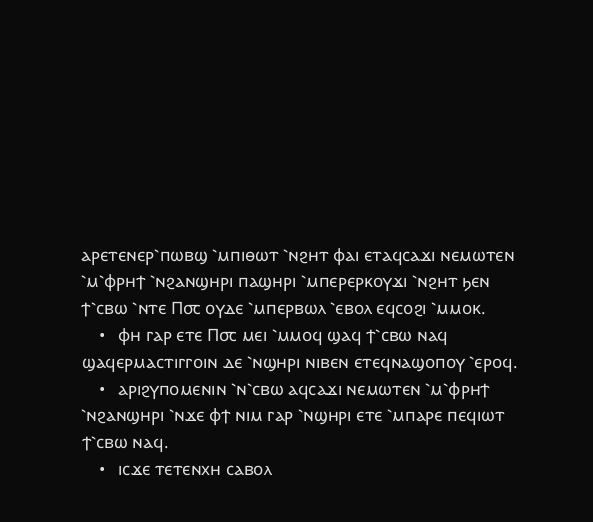ⲁⲣⲉⲧⲉⲛⲉⲣ⳿ⲡⲱⲃϣ ⳿ⲙⲡⲓⲑⲱⲧ ⳿ⲛϩⲏⲧ ⲫⲁⲓ ⲉⲧⲁϥⲥⲁϫⲓ ⲛⲉⲙⲱⲧⲉⲛ ⳿ⲙ⳿ⲫⲣⲏϯ ⳿ⲛϩⲁⲛϣⲏⲣⲓ ⲡⲁϣⲏⲣⲓ ⳿ⲙⲡⲉⲣⲉⲣⲕⲟⲩϫⲓ ⳿ⲛϩⲏⲧ ϧⲉⲛ ϯ⳿ⲥⲃⲱ ⳿ⲛⲧⲉ Ⲡ⳪ ⲟⲩⲇⲉ ⳿ⲙⲡⲉⲣⲃⲱⲗ ⳿ⲉⲃⲟⲗ ⲉϥⲥⲟϩⲓ ⳿ⲙⲙⲟⲕ.
    •   ⲫⲏ ⲅⲁⲣ ⲉⲧⲉ Ⲡ⳪ ⲙⲉⲓ ⳿ⲙⲙⲟϥ ϣⲁϥ ϯ⳿ⲥⲃⲱ ⲛⲁϥ ϣⲁϥⲉⲣⲙⲁⲥⲧⲓⲅⲅⲟⲓⲛ ⲇⲉ ⳿ⲛϣⲏⲣⲓ ⲛⲓⲃⲉⲛ ⲉⲧⲉϥⲛⲁϣⲟⲡⲟⲩ ⳿ⲉⲣⲟϥ.
    •   ⲁⲣⲓϩⲩⲡⲟⲙⲉⲛⲓⲛ ⳿ⲛ⳿ⲥⲃⲱ ⲁϥⲥⲁϫⲓ ⲛⲉⲙⲱⲧⲉⲛ ⳿ⲙ⳿ⲫⲣⲏϯ ⳿ⲛϩⲁⲛϣⲏⲣⲓ ⳿ⲛϫⲉ ⲫϯ ⲛⲓⲙ ⲅⲁⲣ ⳿ⲛϣⲏⲣⲓ ⲉⲧⲉ ⳿ⲙⲡⲁⲣⲉ ⲡⲉϥⲓⲱⲧ ϯ⳿ⲥⲃⲱ ⲛⲁϥ.
    •   ⲓⲥϫⲉ ⲧⲉⲧⲉⲛⲭⲏ ⲥⲁⲃⲟⲗ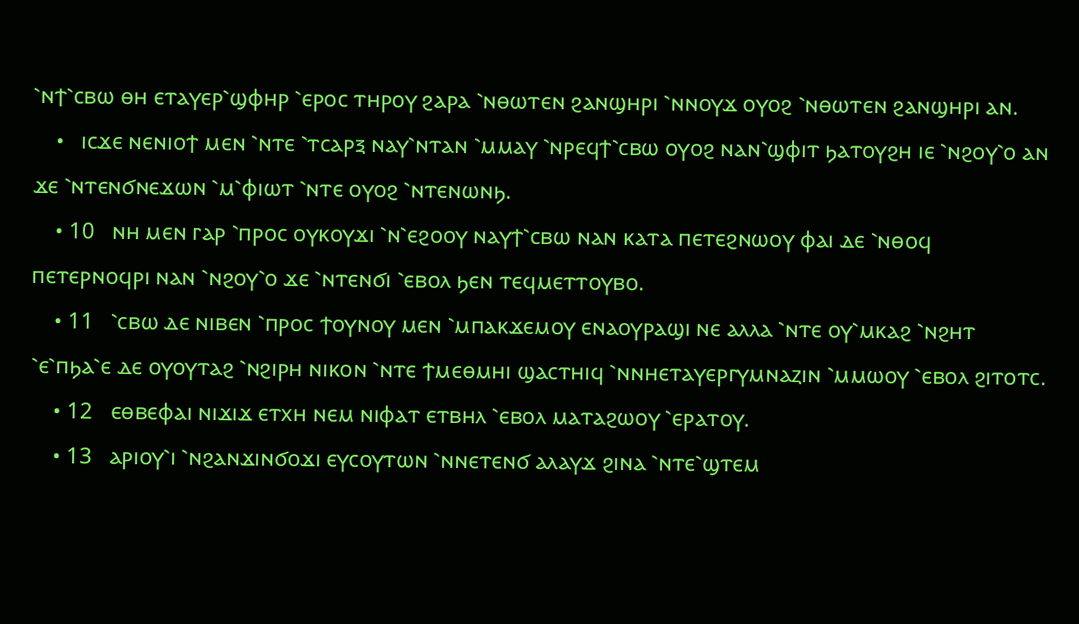⳿ⲛϯ⳿ⲥⲃⲱ ⲑⲏ ⲉⲧⲁⲩⲉⲣ⳿ϣⲫⲏⲣ ⳿ⲉⲣⲟⲥ ⲧⲏⲣⲟⲩ ϩⲁⲣⲁ ⳿ⲛⲑⲱⲧⲉⲛ ϩⲁⲛϣⲏⲣⲓ ⳿ⲛⲛⲟⲩϫ ⲟⲩⲟϩ ⳿ⲛⲑⲱⲧⲉⲛ ϩⲁⲛϣⲏⲣⲓ ⲁⲛ.
    •   ⲓⲥϫⲉ ⲛⲉⲛⲓⲟϯ ⲙⲉⲛ ⳿ⲛⲧⲉ ⳿ⲧⲥⲁⲣⲝ ⲛⲁⲩ⳿ⲛⲧⲁⲛ ⳿ⲙⲙⲁⲩ ⳿ⲛⲣⲉϥϯ⳿ⲥⲃⲱ ⲟⲩⲟϩ ⲛⲁⲛ⳿ϣⲫⲓⲧ ϧⲁⲧⲟⲩϩⲏ ⲓⲉ ⳿ⲛϩⲟⲩ⳿ⲟ ⲁⲛ ϫⲉ ⳿ⲛⲧⲉⲛϭⲛⲉϫⲱⲛ ⳿ⲙ⳿ⲫⲓⲱⲧ ⳿ⲛⲧⲉ ⲟⲩⲟϩ ⳿ⲛⲧⲉⲛⲱⲛϧ.
    • 10   ⲛⲏ ⲙⲉⲛ ⲅⲁⲣ ⳿ⲡⲣⲟⲥ ⲟⲩⲕⲟⲩϫⲓ ⳿ⲛ⳿ⲉϩⲟⲟⲩ ⲛⲁⲩϯ⳿ⲥⲃⲱ ⲛⲁⲛ ⲕⲁⲧⲁ ⲡⲉⲧⲉϩⲛⲱⲟⲩ ⲫⲁⲓ ⲇⲉ ⳿ⲛⲑⲟϥ ⲡⲉⲧⲉⲣⲛⲟϥⲣⲓ ⲛⲁⲛ ⳿ⲛϩⲟⲩ⳿ⲟ ϫⲉ ⳿ⲛⲧⲉⲛϭⲓ ⳿ⲉⲃⲟⲗ ϧⲉⲛ ⲧⲉϥⲙⲉⲧⲧⲟⲩⲃⲟ.
    • 11   ⳿ⲥⲃⲱ ⲇⲉ ⲛⲓⲃⲉⲛ ⳿ⲡⲣⲟⲥ ϯⲟⲩⲛⲟⲩ ⲙⲉⲛ ⳿ⲙⲡⲁⲕϫⲉⲙⲟⲩ ⲉⲛⲁⲟⲩⲣⲁϣⲓ ⲛⲉ ⲁⲗⲗⲁ ⳿ⲛⲧⲉ ⲟⲩ⳿ⲙⲕⲁϩ ⳿ⲛϩⲏⲧ ⳿ⲉ⳿ⲡϧⲁ⳿ⲉ ⲇⲉ ⲟⲩⲟⲩⲧⲁϩ ⳿ⲛϩⲓⲣⲏ ⲛⲓⲕⲟⲛ ⳿ⲛⲧⲉ ϯⲙⲉⲑⲙⲏⲓ ϣⲁⲥⲧⲏⲓϥ ⳿ⲛⲛⲏⲉⲧⲁⲩⲉⲣⲅⲩⲙⲛⲁⲍⲓⲛ ⳿ⲙⲙⲱⲟⲩ ⳿ⲉⲃⲟⲗ ϩⲓⲧⲟⲧⲥ.
    • 12   ⲉⲑⲃⲉⲫⲁⲓ ⲛⲓϫⲓϫ ⲉⲧⲭⲏ ⲛⲉⲙ ⲛⲓⲫⲁⲧ ⲉⲧⲃⲏⲗ ⳿ⲉⲃⲟⲗ ⲙⲁⲧⲁϩⲱⲟⲩ ⳿ⲉⲣⲁⲧⲟⲩ.
    • 13   ⲁⲣⲓⲟⲩ⳿ⲓ ⳿ⲛϩⲁⲛϫⲓⲛϭⲟϫⲓ ⲉⲩⲥⲟⲩⲧⲱⲛ ⳿ⲛⲛⲉⲧⲉⲛϭ ⲁⲗⲁⲩϫ ϩⲓⲛⲁ ⳿ⲛⲧⲉ⳿ϣⲧⲉⲙ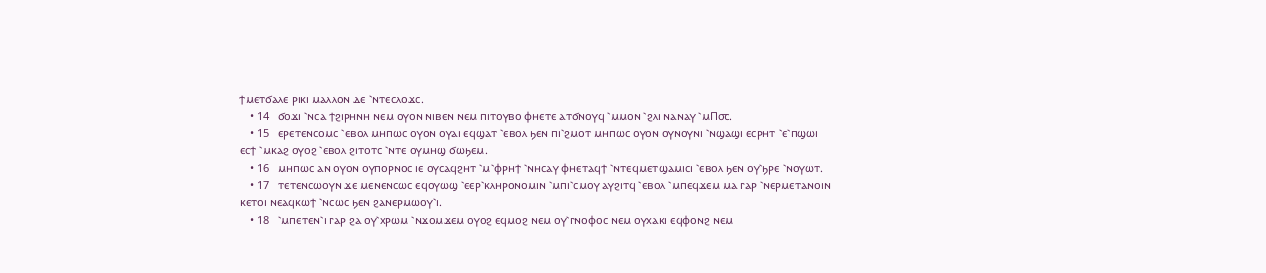ϯⲙⲉⲧϭⲁⲗⲉ ⲣⲓⲕⲓ ⲙⲁⲗⲗⲟⲛ ⲇⲉ ⳿ⲛⲧⲉⲥⲗⲟϫⲥ.
    • 14   ϭⲟϫⲓ ⳿ⲛⲥⲁ ϯϩⲓⲣⲏⲛⲏ ⲛⲉⲙ ⲟⲩⲟⲛ ⲛⲓⲃⲉⲛ ⲛⲉⲙ ⲡⲓⲧⲟⲩⲃⲟ ⲫⲏⲉⲧⲉ ⲁⲧϭⲛⲟⲩϥ ⳿ⲙⲙⲟⲛ ⳿ϩⲗⲓ ⲛⲁⲛⲁⲩ ⳿ⲙⲠ⳪.
    • 15   ⲉⲣⲉⲧⲉⲛⲥⲟⲙⲥ ⳿ⲉⲃⲟⲗ ⲙⲏⲡⲱⲥ ⲟⲩⲟⲛ ⲟⲩⲁⲓ ⲉϥϣⲁⲧ ⳿ⲉⲃⲟⲗ ϧⲉⲛ ⲡⲓ⳿ϩⲙⲟⲧ ⲙⲏⲡⲱⲥ ⲟⲩⲟⲛ ⲟⲩⲛⲟⲩⲛⲓ ⳿ⲛϣⲁϣⲓ ⲉⲥⲣⲏⲧ ⳿ⲉ⳿ⲡϣⲱⲓ ⲉⲥϯ ⳿ⲙⲕⲁϩ ⲟⲩⲟϩ ⳿ⲉⲃⲟⲗ ϩⲓⲧⲟⲧⲥ ⳿ⲛⲧⲉ ⲟⲩⲙⲏϣ ϭⲱϧⲉⲙ.
    • 16   ⲙⲏⲡⲱⲥ ⲁⲛ ⲟⲩⲟⲛ ⲟⲩⲡⲟⲣⲛⲟⲥ ⲓⲉ ⲟⲩⲥⲁϥϩⲏⲧ ⳿ⲙ⳿ⲫⲣⲏϯ ⳿ⲛⲏⲥⲁⲩ ⲫⲏⲉⲧⲁϥϯ ⳿ⲛⲧⲉϥⲙⲉⲧϣⲁⲙⲓⲥⲓ ⳿ⲉⲃⲟⲗ ϧⲉⲛ ⲟⲩ⳿ϧⲣⲉ ⳿ⲛⲟⲩⲱⲧ.
    • 17   ⲧⲉⲧⲉⲛⲥⲱⲟⲩⲛ ϫⲉ ⲙⲉⲛⲉⲛⲥⲱⲥ ⲉϥⲟⲩⲱϣ ⳿ⲉⲉⲣ⳿ⲕⲗⲏⲣⲟⲛⲟⲙⲓⲛ ⳿ⲙⲡⲓ⳿ⲥⲙⲟⲩ ⲁⲩϩⲓⲧϥ ⳿ⲉⲃⲟⲗ ⳿ⲙⲡⲉϥϫⲉⲙ ⲙⲁ ⲅⲁⲣ ⳿ⲛⲉⲣⲙⲉⲧⲁⲛⲟⲓⲛ ⲕⲉⲧⲟⲓ ⲛⲉⲁϥⲕⲱϯ ⳿ⲛⲥⲱⲥ ϧⲉⲛ ϩⲁⲛⲉⲣⲙⲱⲟⲩ⳿ⲓ.
    • 18   ⳿ⲙⲡⲉⲧⲉⲛ⳿ⲓ ⲅⲁⲣ ϩⲁ ⲟⲩ⳿ⲭⲣⲱⲙ ⳿ⲛϫⲟⲙϫⲉⲙ ⲟⲩⲟϩ ⲉϥⲙⲟϩ ⲛⲉⲙ ⲟⲩ⳿ⲅⲛⲟⲫⲟⲥ ⲛⲉⲙ ⲟⲩⲭⲁⲕⲓ ⲉϥⲫⲟⲛϩ ⲛⲉⲙ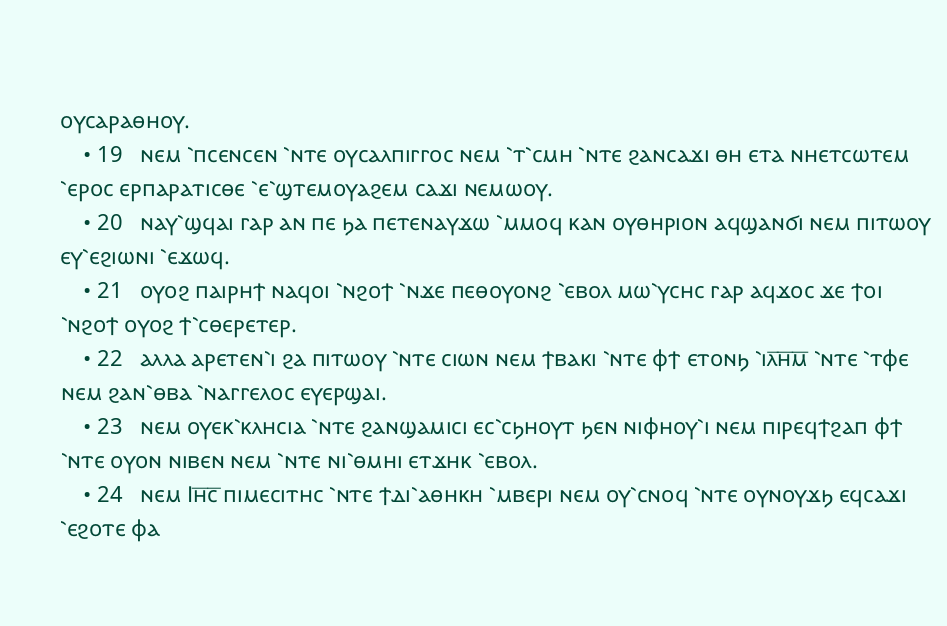ⲟⲩⲥⲁⲣⲁⲑⲏⲟⲩ.
    • 19   ⲛⲉⲙ ⳿ⲡⲥⲉⲛⲥⲉⲛ ⳿ⲛⲧⲉ ⲟⲩⲥⲁⲗⲡⲓⲅⲅⲟⲥ ⲛⲉⲙ ⳿ⲧ⳿ⲥⲙⲏ ⳿ⲛⲧⲉ ϩⲁⲛⲥⲁϫⲓ ⲑⲏ ⲉⲧⲁ ⲛⲏⲉⲧⲥⲱⲧⲉⲙ ⳿ⲉⲣⲟⲥ ⲉⲣⲡⲁⲣⲁⲧⲓⲥⲑⲉ ⳿ⲉ⳿ϣⲧⲉⲙⲟⲩⲁϩⲉⲙ ⲥⲁϫⲓ ⲛⲉⲙⲱⲟⲩ.
    • 20   ⲛⲁⲩ⳿ϣϥⲁⲓ ⲅⲁⲣ ⲁⲛ ⲡⲉ ϧⲁ ⲡⲉⲧⲉⲛⲁⲩϫⲱ ⳿ⲙⲙⲟϥ ⲕⲁⲛ ⲟⲩⲑⲏⲣⲓⲟⲛ ⲁϥϣⲁⲛϭⲓ ⲛⲉⲙ ⲡⲓⲧⲱⲟⲩ ⲉⲩ⳿ⲉϩⲓⲱⲛⲓ ⳿ⲉϫⲱϥ.
    • 21   ⲟⲩⲟϩ ⲡⲁⲓⲣⲏϯ ⲛⲁϥⲟⲓ ⳿ⲛϩⲟϯ ⳿ⲛϫⲉ ⲡⲉⲑⲟⲩⲟⲛϩ ⳿ⲉⲃⲟⲗ ⲙⲱ⳿ⲩⲥⲏⲥ ⲅⲁⲣ ⲁϥϫⲟⲥ ϫⲉ ϯⲟⲓ ⳿ⲛϩⲟϯ ⲟⲩⲟϩ ϯ⳿ⲥⲑⲉⲣⲉⲧⲉⲣ.
    • 22   ⲁⲗⲗⲁ ⲁⲣⲉⲧⲉⲛ⳿ⲓ ϩⲁ ⲡⲓⲧⲱⲟⲩ ⳿ⲛⲧⲉ ⲥⲓⲱⲛ ⲛⲉⲙ ϯⲃⲁⲕⲓ ⳿ⲛⲧⲉ ⲫϯ ⲉⲧⲟⲛϧ ⳿ⲓⲗ̅ⲏ̅ⲙ̅ ⳿ⲛⲧⲉ ⳿ⲧⲫⲉ ⲛⲉⲙ ϩⲁⲛ⳿ⲑⲃⲁ ⳿ⲛⲁⲅⲅⲉⲗⲟⲥ ⲉⲩⲉⲣϣⲁⲓ.
    • 23   ⲛⲉⲙ ⲟⲩⲉⲕ⳿ⲕⲗⲏⲥⲓⲁ ⳿ⲛⲧⲉ ϩⲁⲛϣⲁⲙⲓⲥⲓ ⲉⲥ⳿ⲥϧⲏⲟⲩⲧ ϧⲉⲛ ⲛⲓⲫⲏⲟⲩ⳿ⲓ ⲛⲉⲙ ⲡⲓⲣⲉϥϯϩⲁⲡ ⲫϯ ⳿ⲛⲧⲉ ⲟⲩⲟⲛ ⲛⲓⲃⲉⲛ ⲛⲉⲙ ⳿ⲛⲧⲉ ⲛⲓ⳿ⲑⲙⲏⲓ ⲉⲧϫⲏⲕ ⳿ⲉⲃⲟⲗ.
    • 24   ⲛⲉⲙ Ⲓⲏ̅ⲥ̅ ⲡⲓⲙⲉⲥⲓⲧⲏⲥ ⳿ⲛⲧⲉ ϯⲇⲓ⳿ⲁⲑⲏⲕⲏ ⳿ⲙⲃⲉⲣⲓ ⲛⲉⲙ ⲟⲩ⳿ⲥⲛⲟϥ ⳿ⲛⲧⲉ ⲟⲩⲛⲟⲩϫϧ ⲉϥⲥⲁϫⲓ ⳿ⲉϩⲟⲧⲉ ⲫⲁ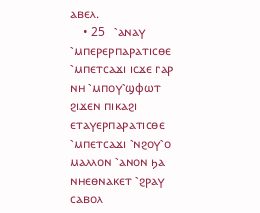ⲁⲃⲉⲗ.
    • 25   ⳿ⲁⲛⲁⲩ ⳿ⲙⲡⲉⲣⲉⲣⲡⲁⲣⲁⲧⲓⲥⲑⲉ ⳿ⲙⲡⲉⲧⲥⲁϫⲓ ⲓⲥϫⲉ ⲅⲁⲣ ⲛⲏ ⳿ⲙⲡⲟⲩ⳿ϣⲫⲱⲧ ϩⲓϫⲉⲛ ⲡⲓⲕⲁϩⲓ ⲉⲧⲁⲩⲉⲣⲡⲁⲣⲁⲧⲓⲥⲑⲉ ⳿ⲙⲡⲉⲧⲥⲁϫⲓ ⳿ⲛϩⲟⲩ⳿ⲟ ⲙⲁⲗⲗⲟⲛ ⳿ⲁⲛⲟⲛ ϧⲁ ⲛⲏⲉⲑⲛⲁⲕⲉⲧ ⳿ϩⲣⲁⲩ ⲥⲁⲃⲟⲗ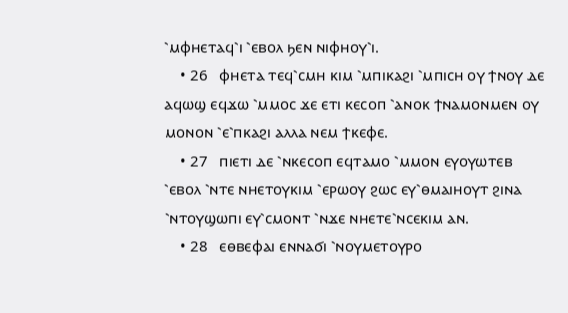⳿ⲙⲫⲏⲉⲧⲁϥ⳿ⲓ ⳿ⲉⲃⲟⲗ ϧⲉⲛ ⲛⲓⲫⲏⲟⲩ⳿ⲓ.
    • 26   ⲫⲏⲉⲧⲁ ⲧⲉϥ⳿ⲥⲙⲏ ⲕⲓⲙ ⳿ⲙⲡⲓⲕⲁϩⲓ ⳿ⲙⲡⲓⲥⲏ ⲟⲩ ϯⲛⲟⲩ ⲇⲉ ⲁϥⲱϣ ⲉϥϫⲱ ⳿ⲙⲙⲟⲥ ϫⲉ ⲉⲧⲓ ⲕⲉⲥⲟⲡ ⳿ⲁⲛⲟⲕ ϯⲛⲁⲙⲟⲛⲙⲉⲛ ⲟⲩ ⲙⲟⲛⲟⲛ ⳿ⲉ⳿ⲡⲕⲁϩⲓ ⲁⲗⲗⲁ ⲛⲉⲙ ϯⲕⲉⲫⲉ.
    • 27   ⲡⲓⲉⲧⲓ ⲇⲉ ⳿ⲛⲕⲉⲥⲟⲡ ⲉϥⲧⲁⲙⲟ ⳿ⲙⲙⲟⲛ ⲉⲩⲟⲩⲱⲧⲉⲃ ⳿ⲉⲃⲟⲗ ⳿ⲛⲧⲉ ⲛⲏⲉⲧⲟⲩⲕⲓⲙ ⳿ⲉⲣⲱⲟⲩ ϩⲱⲥ ⲉⲩ⳿ⲑⲙⲁⲓⲏⲟⲩⲧ ϩⲓⲛⲁ ⳿ⲛⲧⲟⲩϣⲱⲡⲓ ⲉⲩ⳿ⲥⲙⲟⲛⲧ ⳿ⲛϫⲉ ⲛⲏⲉⲧⲉ⳿ⲛⲥⲉⲕⲓⲙ ⲁⲛ.
    • 28   ⲉⲑⲃⲉⲫⲁⲓ ⲉⲛⲛⲁϭⲓ ⳿ⲛⲟⲩⲙⲉⲧⲟⲩⲣⲟ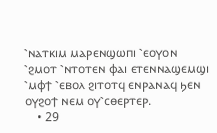⳿ⲛⲁⲧⲕⲓⲙ ⲙⲁⲣⲉⲛϣⲱⲡⲓ ⳿ⲉⲟⲩⲟⲛ ⳿ϩⲙⲟⲧ ⳿ⲛⲧⲟⲧⲉⲛ ⲫⲁⲓ ⲉⲧⲉⲛⲛⲁϣⲉⲙϣⲓ ⳿ⲙⲫϯ ⳿ⲉⲃⲟⲗ ϩⲓⲧⲟⲧϥ ⲉⲛⲣⲁⲛⲁϥ ϧⲉⲛ ⲟⲩϩⲟϯ ⲛⲉⲙ ⲟⲩ⳿ⲥⲑⲉⲣⲧⲉⲣ.
    • 29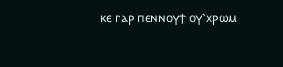ⲕⲉ ⲅⲁⲣ ⲡⲉⲛⲛⲟⲩϯ ⲟⲩ⳿ⲭⲣⲱⲙ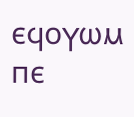ⲉϥⲟⲩⲱⲙ ⲡⲉ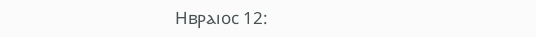Ⲏⲃⲣⲁⲓⲟⲥ 12: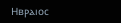Ⲏⲃⲣⲁⲓⲟⲥ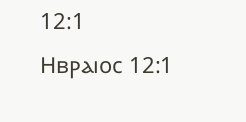12:1
Ⲏⲃⲣⲁⲓⲟⲥ 12:1